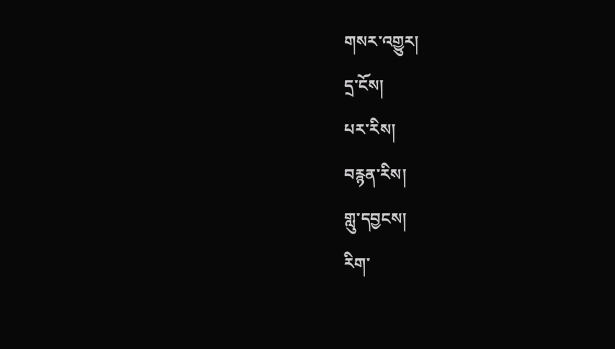གསར་འགྱུར།
དྲ་ངོས།
པར་རིས།
བརྙན་རིས།
གླུ་དབྱངས།
རིག་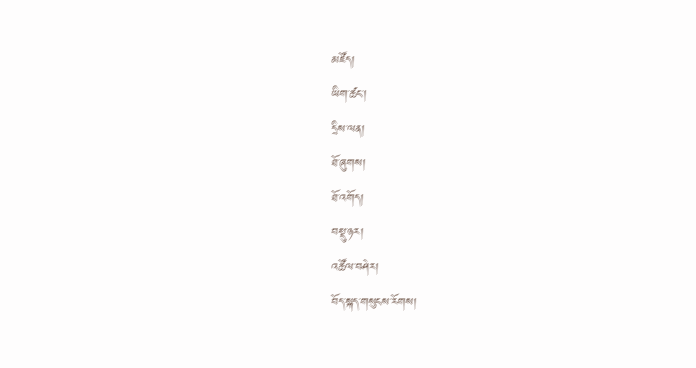མཛོད།
ཡིག་ཚང་།
དྲིས་ལན།
ཐོ་ཞུགས།
ཐོ་འགོད།
བསྡུ་ཉར།
འཚོལ་བཤེར།
བོད་སྐད་གསུངས་རོགས།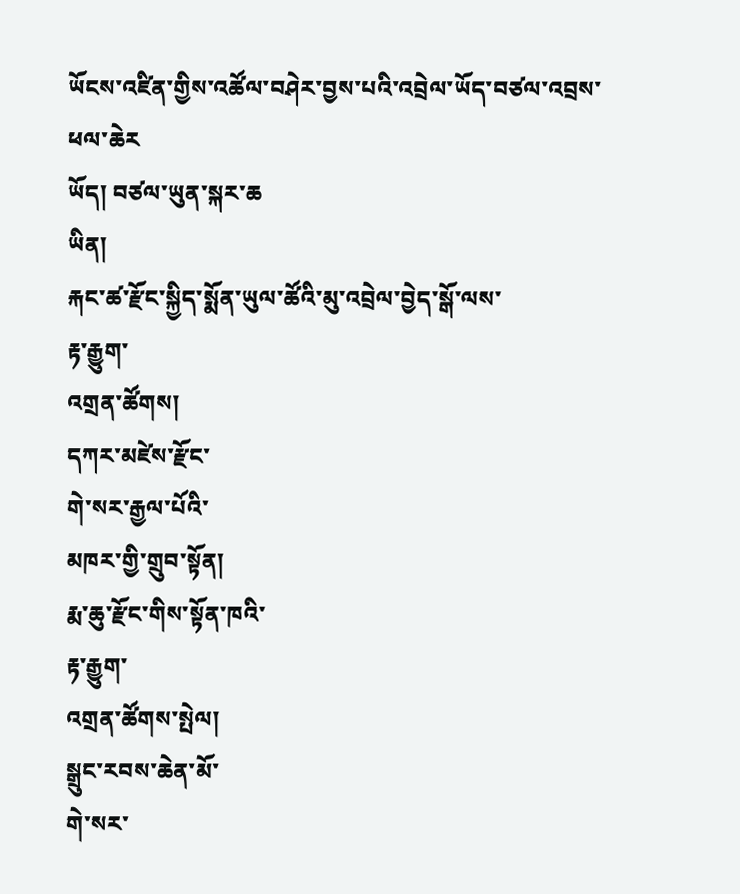ཡོངས་འཛིན་གྱིས་འཚོལ་བཤེར་བྱས་པའི་འབྲེལ་ཡོད་བཙལ་འབྲས་ཕལ་ཆེར
ཡོད། བཙལ་ཡུན་སྐར་ཆ
ཡིན།
རྐང་ཚ་རྫོང་སྐྱིད་སྨོན་ཡུལ་ཚོའི་མུ་འབྲེལ་བྱེད་སྒོ་ལས་
རྟ་རྒྱུག་
འགྲན་ཚོགས།
དཀར་མཛེས་རྫོང་
གེ་སར་རྒྱལ་པོའི་
མཁར་གྱི་གྲུབ་སྟོན།
རྨ་ཆུ་རྫོང་གིས་སྟོན་ཁའི་
རྟ་རྒྱུག་
འགྲན་ཚོགས་སྤེལ།
སྒྲུང་རབས་ཆེན་མོ་
གེ་སར་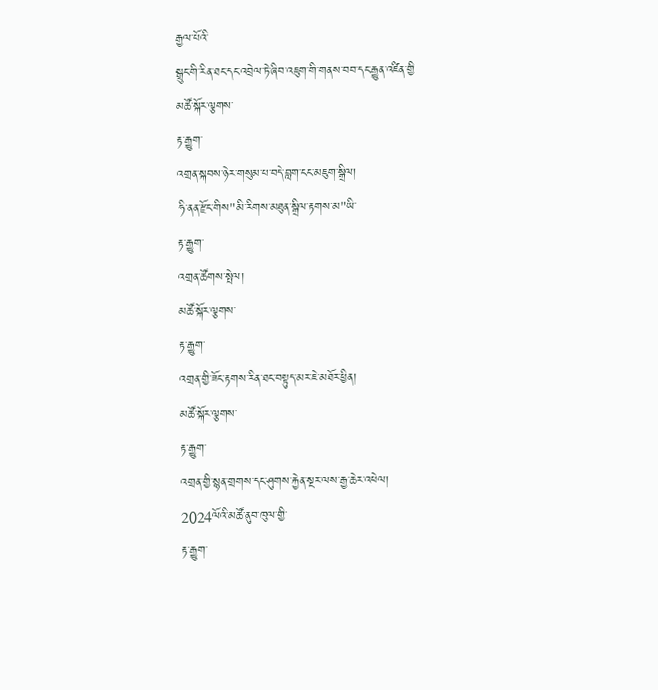རྒྱལ་པོའི་
སྒྲུང་གི་རིན་ཐང་དང་འབྲེལ་ཏེ་ཞིབ་འཇུག་གི་གནས་བབ་དང་རྒྱུན་འཛིན་གྱི
མཚོ་སྐོར་ལྕགས་
རྟ་རྒྱུག་
འགྲན་སྐབས་ཉེར་གསུམ་པ་བདེ་བླག་ངང་མཇུག་སྒྲིལ།
ཧི་ནན་རྫོང་གིས"མི་རིགས་མཐུན་སྒྲིལ་རྟགས་མ"ཡི་
རྟ་རྒྱུག་
འགྲན་ཚོགས་སྤེལ།
མཚོ་སྐོར་ལྕགས་
རྟ་རྒྱུག་
འགྲན་གྱི་ཟོང་རྟགས་རིན་ཐང་བསྟུད་མར་ཇེ་མཐོར་ཕྱིན།
མཚོ་སྐོར་ལྕགས་
རྟ་རྒྱུག་
འགྲན་གྱི་སྙན་གྲགས་དང་ཤུགས་རྐྱེན་སྔར་ལས་རྒྱ་ཆེར་འཕེལ།
2024ལོའི་མཚོ་ནུབ་ཁུལ་གྱི་
རྟ་རྒྱུག་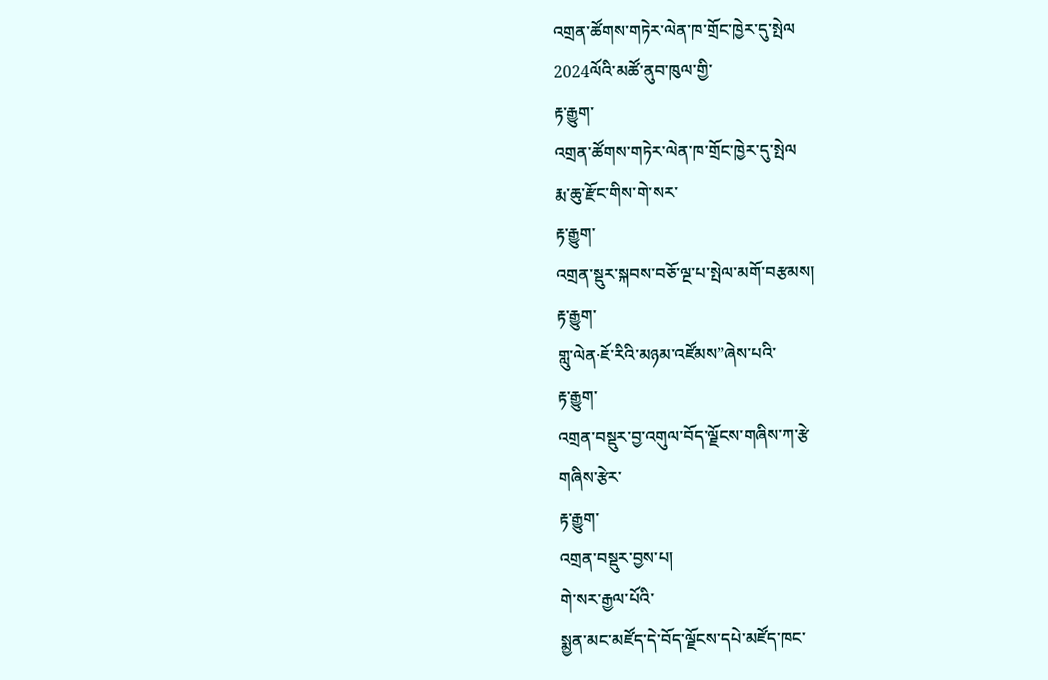འགྲན་ཚོགས་གཏེར་ལེན་ཁ་གྲོང་ཁྱེར་དུ་སྤེལ
2024ལོའི་མཚོ་ནུབ་ཁུལ་གྱི་
རྟ་རྒྱུག་
འགྲན་ཚོགས་གཏེར་ལེན་ཁ་གྲོང་ཁྱེར་དུ་སྤེལ
རྨ་ཆུ་རྫོང་གིས་གེ་སར་
རྟ་རྒྱུག་
འགྲན་སྡུར་སྐབས་བཅོ་ལྔ་པ་སྤེལ་མགོ་བརྩམས།
རྟ་རྒྱུག་
གླུ་ལེན·ཇོ་རིའི་མཉམ་འཛོམས”ཞེས་པའི་
རྟ་རྒྱུག་
འགྲན་བསྡུར་བྱ་འགུལ་བོད་ལྗོངས་གཞིས་ཀ་རྩེ
གཞིས་རྩེར་
རྟ་རྒྱུག་
འགྲན་བསྡུར་བྱས་པ།
གེ་སར་རྒྱལ་པོའི་
སྨྱན་མང་མཛོད་དེ་བོད་ལྗོངས་དཔེ་མཛོད་ཁང་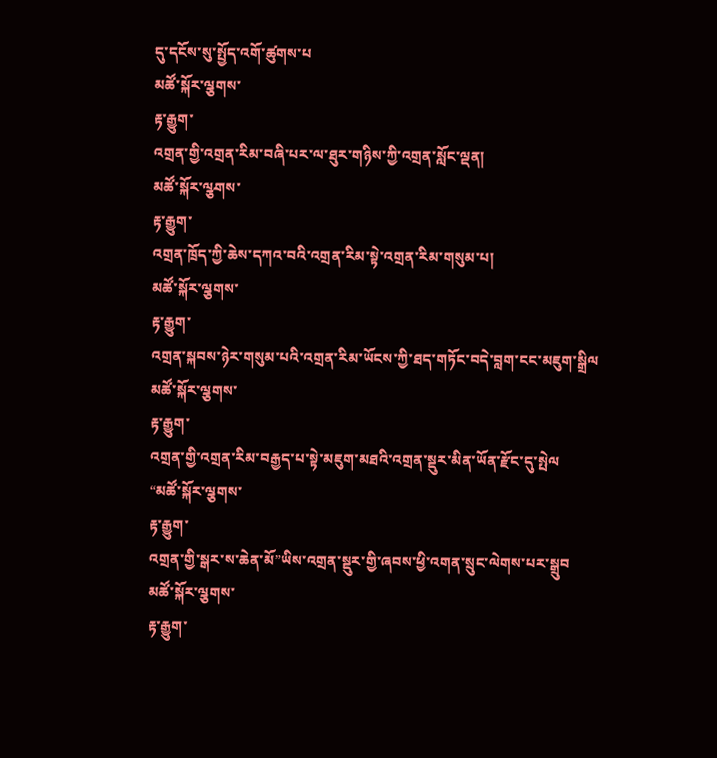དུ་དངོས་སུ་སྤྱོད་འགོ་ཚུགས་པ
མཚོ་སྐོར་ལྕགས་
རྟ་རྒྱུག་
འགྲན་གྱི་འགྲན་རིམ་བཞི་པར་ལ་ཐུར་གཉིས་ཀྱི་འགྲན་སློང་ལྡན།
མཚོ་སྐོར་ལྩགས་
རྟ་རྒྱུག་
འགྲན་ཁྲོད་ཀྱི་ཆེས་དཀའ་བའི་འགྲན་རིམ་སྟེ་འགྲན་རིམ་གསུམ་པ།
མཚོ་སྐོར་ལྕགས་
རྟ་རྒྱུག་
འགྲན་སྐབས་ཉེར་གསུམ་པའི་འགྲན་རིམ་ཡོངས་ཀྱི་ཐད་གཏོང་བདེ་བླག་ངང་མཇུག་སྒྲིལ
མཚོ་སྐོར་ལྕགས་
རྟ་རྒྱུག་
འགྲན་གྱི་འགྲན་རིམ་བརྒྱད་པ་སྟེ་མཇུག་མཐའི་འགྲན་སྡུར་མིན་ཡོན་རྫོང་དུ་སྤེལ
“མཚོ་སྐོར་ལྕགས་
རྟ་རྒྱུག་
འགྲན་གྱི་སྒར་ས་ཆེན་མོ”ཡིས་འགྲན་སྡུར་གྱི་ཞབས་ཕྱི་འགན་སྲུང་ལེགས་པར་སྒྲུབ
མཚོ་སྐོར་ལྕགས་
རྟ་རྒྱུག་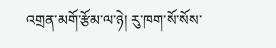འགྲན་མགོ་རྩོམ་ལ་ཉེ། རུ་ཁག་སོ་སོས་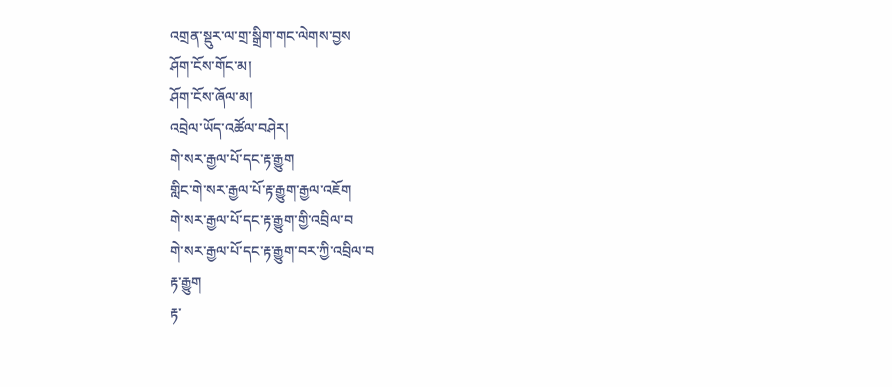འགྲན་སྡུར་ལ་གྲ་སྒྲིག་གང་ལེགས་བྱས
ཤོག་ངོས་གོང་མ།
ཤོག་ངོས་ཞོལ་མ།
འབྲེལ་ཡོད་འཚོལ་བཤེར།
གེ་སར་རྒྱལ་པོ་དང་རྟ་རྒྱུག
གླིང་གེ་སར་རྒྱལ་པོ་རྟ་རྒྱུག་རྒྱལ་འཇོག
གེ་སར་རྒྱལ་པོ་དང་རྟ་རྒྱུག་གྱི་འབྲིལ་བ
གེ་སར་རྒྱལ་པོ་དང་རྟ་རྒྱུག་བར་ཀྱི་འབྲིལ་བ
རྟ་རྒྱུག
རྟ་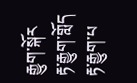རྒྱུག་སྐོར
རྟ་རྒྱུག་གློད
རྟ་རྒྱུག་པ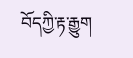བོདཀྱི་རྟ་རྒྱུག